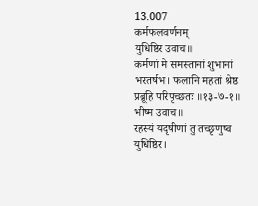13.007
कर्मफलवर्णनम्
युधिष्ठिर उवाच॥
कर्मणां मे समस्तानां शुभानां भरतर्षभ। फलानि महतां श्रेष्ठ प्रब्रूहि परिपृच्छतः ॥१३-७-१॥
भीष्म उवाच॥
रहस्यं यदृषीणां तु तच्छृणुष्व युधिष्ठिर।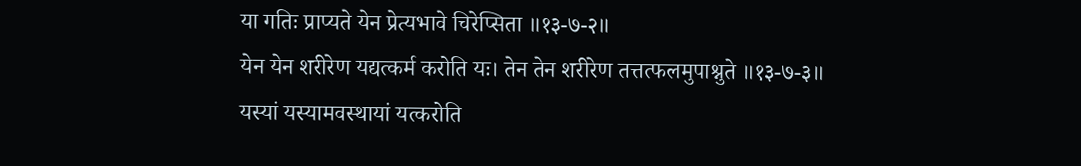या गतिः प्राप्यते येन प्रेत्यभावे चिरेप्सिता ॥१३-७-२॥
येन येन शरीरेण यद्यत्कर्म करोति यः। तेन तेन शरीरेण तत्तत्फलमुपाश्नुते ॥१३-७-३॥
यस्यां यस्यामवस्थायां यत्करोति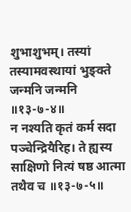शुभाशुभम्। तस्यां तस्यामवस्थायां भुङ्क्ते जन्मनि जन्मनि ॥१३-७-४॥
न नश्यति कृतं कर्म सदा पञ्चेन्द्रियैरिह। ते ह्यस्य साक्षिणो नित्यं षष्ठ आत्मा तथैव च ॥१३-७-५॥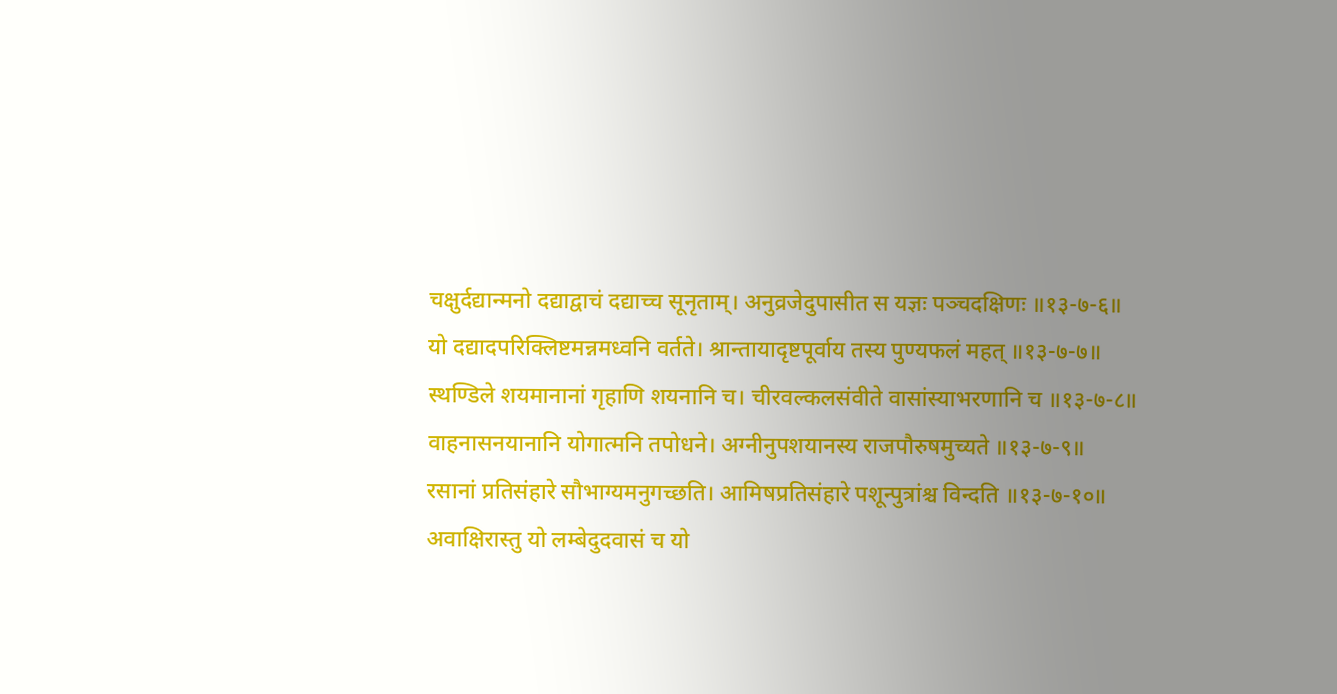चक्षुर्दद्यान्मनो दद्याद्वाचं दद्याच्च सूनृताम्। अनुव्रजेदुपासीत स यज्ञः पञ्चदक्षिणः ॥१३-७-६॥
यो दद्यादपरिक्लिष्टमन्नमध्वनि वर्तते। श्रान्तायादृष्टपूर्वाय तस्य पुण्यफलं महत् ॥१३-७-७॥
स्थण्डिले शयमानानां गृहाणि शयनानि च। चीरवल्कलसंवीते वासांस्याभरणानि च ॥१३-७-८॥
वाहनासनयानानि योगात्मनि तपोधने। अग्नीनुपशयानस्य राजपौरुषमुच्यते ॥१३-७-९॥
रसानां प्रतिसंहारे सौभाग्यमनुगच्छति। आमिषप्रतिसंहारे पशून्पुत्रांश्च विन्दति ॥१३-७-१०॥
अवाक्षिरास्तु यो लम्बेदुदवासं च यो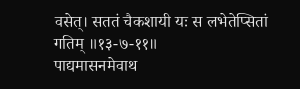वसेत्। सततं चैकशायी यः स लभेतेप्सितां गतिम् ॥१३-७-११॥
पाद्यमासनमेवाथ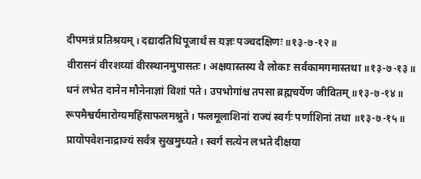दीपमन्नं प्रतिश्रयम्। दद्यादतिथिपूजार्थं स यज्ञः पञ्चदक्षिणः ॥१३-७-१२॥
वीरासनं वीरशय्यां वीरस्थानमुपासतः। अक्षयास्तस्य वै लोकाः सर्वकामगमास्तथा ॥१३-७-१३॥
धनं लभेत दानेन मौनेनाज्ञां विशां पते। उपभोगांश्च तपसा ब्रह्मचर्येण जीवितम् ॥१३-७-१४॥
रूपमैश्वर्यमारोग्यमहिंसाफलमश्नुते। फलमूलाशिनां राज्यं स्वर्गः पर्णाशिनां तथा ॥१३-७-१५॥
प्रायोपवेशनाद्राज्यं सर्वत्र सुखमुच्यते। स्वर्गं सत्येन लभते दीक्षया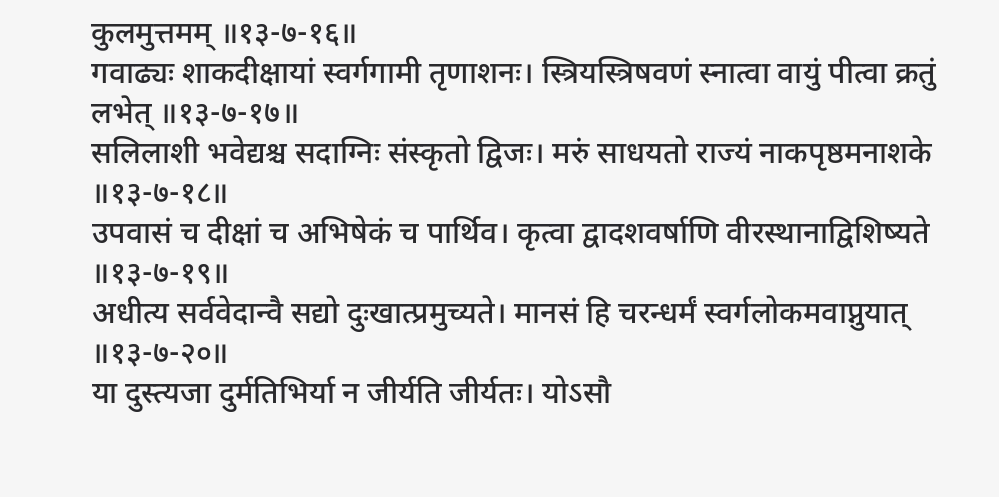कुलमुत्तमम् ॥१३-७-१६॥
गवाढ्यः शाकदीक्षायां स्वर्गगामी तृणाशनः। स्त्रियस्त्रिषवणं स्नात्वा वायुं पीत्वा क्रतुं लभेत् ॥१३-७-१७॥
सलिलाशी भवेद्यश्च सदाग्निः संस्कृतो द्विजः। मरुं साधयतो राज्यं नाकपृष्ठमनाशके ॥१३-७-१८॥
उपवासं च दीक्षां च अभिषेकं च पार्थिव। कृत्वा द्वादशवर्षाणि वीरस्थानाद्विशिष्यते ॥१३-७-१९॥
अधीत्य सर्ववेदान्वै सद्यो दुःखात्प्रमुच्यते। मानसं हि चरन्धर्मं स्वर्गलोकमवाप्नुयात् ॥१३-७-२०॥
या दुस्त्यजा दुर्मतिभिर्या न जीर्यति जीर्यतः। योऽसौ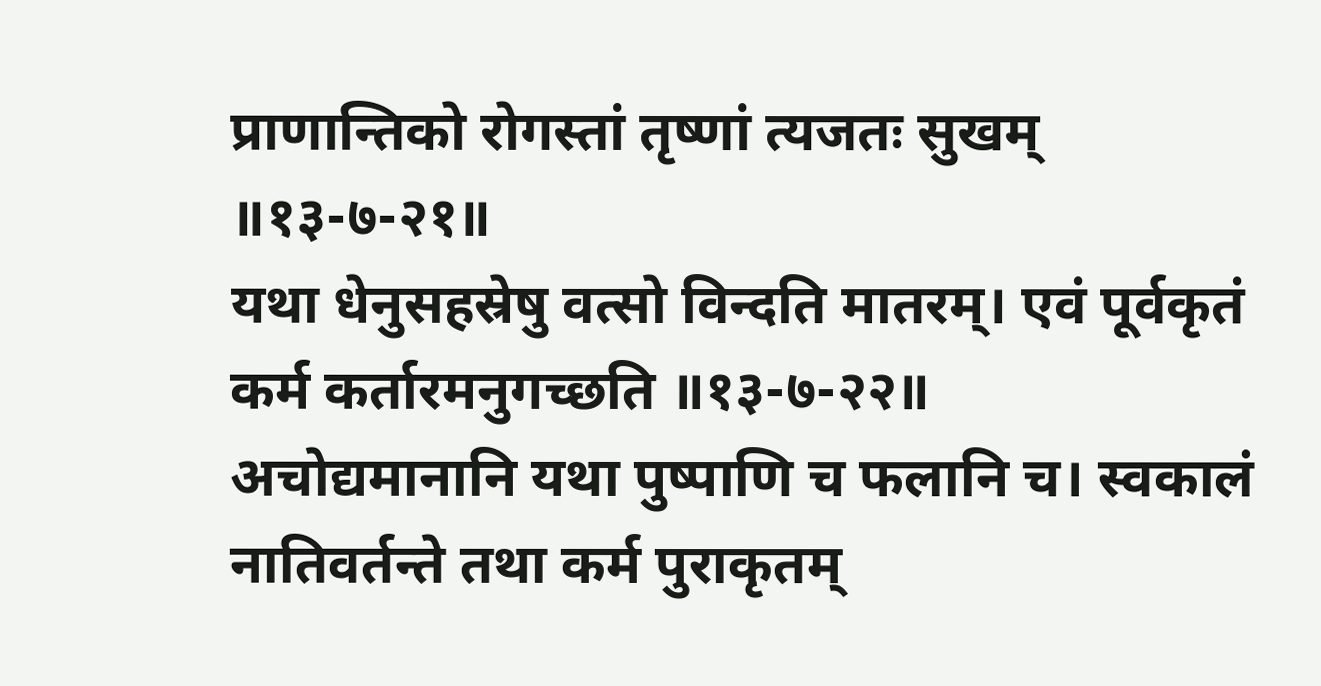प्राणान्तिको रोगस्तां तृष्णां त्यजतः सुखम् ॥१३-७-२१॥
यथा धेनुसहस्रेषु वत्सो विन्दति मातरम्। एवं पूर्वकृतं कर्म कर्तारमनुगच्छति ॥१३-७-२२॥
अचोद्यमानानि यथा पुष्पाणि च फलानि च। स्वकालं नातिवर्तन्ते तथा कर्म पुराकृतम्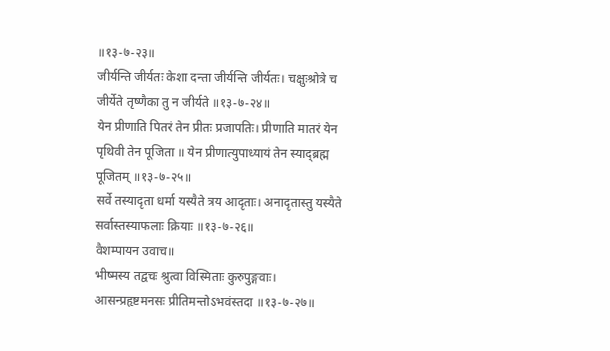॥१३-७-२३॥
जीर्यन्ति जीर्यतः केशा दन्ता जीर्यन्ति जीर्यतः। चक्षुःश्रोत्रे च जीर्येते तृष्णैका तु न जीर्यते ॥१३-७-२४॥
येन प्रीणाति पितरं तेन प्रीतः प्रजापतिः। प्रीणाति मातरं येन पृथिवी तेन पूजिता ॥ येन प्रीणात्युपाध्यायं तेन स्याद्ब्रह्म पूजितम् ॥१३-७-२५॥
सर्वे तस्यादृता धर्मा यस्यैते त्रय आदृताः। अनादृतास्तु यस्यैते सर्वास्तस्याफलाः क्रियाः ॥१३-७-२६॥
वैशम्पायन उवाच॥
भीष्मस्य तद्वचः श्रुत्वा विस्मिताः कुरुपुङ्गवाः। आसन्प्रहृष्टमनसः प्रीतिमन्तोऽभवंस्तदा ॥१३-७-२७॥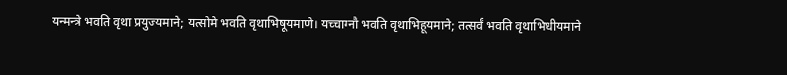यन्मन्त्रे भवति वृथा प्रयुज्यमाने; यत्सोमे भवति वृथाभिषूयमाणे। यच्चाग्नौ भवति वृथाभिहूयमाने; तत्सर्वं भवति वृथाभिधीयमाने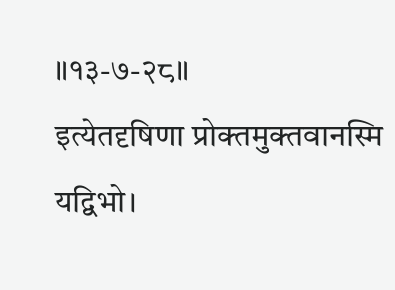॥१३-७-२८॥
इत्येतदृषिणा प्रोक्तमुक्तवानस्मि यद्विभो।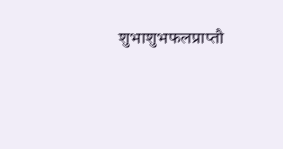शुभाशुभफलप्राप्तौ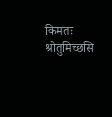किमतः श्रोतुमिच्छसि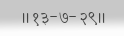॥१३-७-२९॥